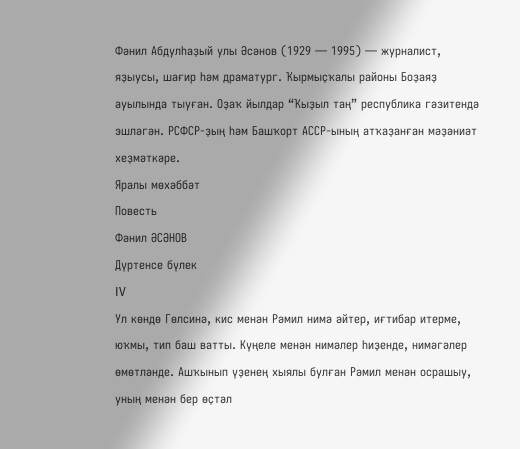Фәнил Абдулһаҙый улы Әсәнов (1929 — 1995) — журналист, яҙыусы, шағир һәм драматург. Ҡырмыҫҡалы районы Боҙаяҙ ауылында тыуған. Оҙаҡ йылдар “Ҡыҙыл таң” республика гәзитендә эшләгән. РСФСР-ҙың һәм Башҡорт АССР-ының атҡаҙанған мәҙәниәт хеҙмәткәре.
Яралы мөхәббәт
Повесть
Фәнил ӘСӘНОВ
Дүртенсе бүлек
IV
Ул көндө Гөлсинә, кис менән Рәмил нимә әйтер, иғтибар итерме, юҡмы, тип баш ватты. Күңеле менән нимәлер һиҙенде, нимәгәлер өмөтләнде. Ашҡынып үҙенең хыялы булған Рәмил менән осрашыу, уның менән бер өҫтәл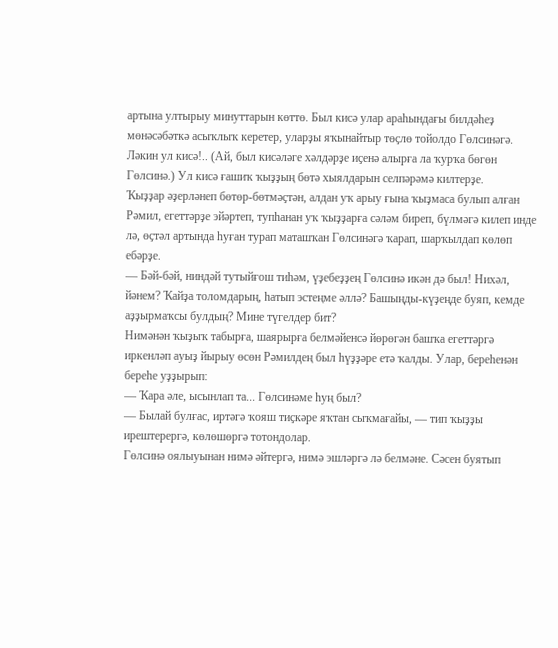артына ултырыу минуттарын көттө. Был кисә улар араһындағы билдәһеҙ мөнәсәбәткә асыҡлыҡ керетер, уларҙы яҡынайтыр төҫлө тойолдо Гөлсинәгә.
Ләкин ул кисә!.. (Ай, был кисәләге хәлдәрҙе иҫенә алырға ла ҡурҡа бөгөн Гөлсинә.) Ул кисә ғашиҡ ҡыҙҙың бөтә хыялдарын селпәрәмә килтерҙе.
Ҡыҙҙар әҙерләнеп бөтөр-бөтмәҫтән, алдан уҡ арыу ғына ҡыҙмаса булып алған Рәмил, егеттәрҙе эйәртеп, тупһанан уҡ ҡыҙҙарға сәләм биреп, бүлмәгә килеп инде лә, өҫтәл артында һуған турап маташҡан Гөлсинәгә ҡарап, шарҡылдап көлөп ебәрҙе.
— Бәй-бәй, ниндәй тутыйғош тиһәм, үҙебеҙҙең Гөлсинә икән дә был! Нихәл, йәнем? Ҡайҙа толомдарың, һатып эстеңме әллә? Башыңды-күҙеңде буяп, кемде аҙҙырмаҡсы булдың? Мине түгелдер бит?
Нимәнән ҡыҙыҡ табырға, шаярырға белмәйенсә йөрөгән башҡа егеттәргә иркенләп ауыҙ йырыу өсөн Рәмилдең был һүҙҙәре етә ҡалды. Улар, береһенән береһе уҙҙырып:
— Ҡара әле, ысынлап та... Гөлсинәме һуң был?
— Былай булғас, иртәгә ҡояш тиҫкәре яҡтан сыҡмағайы, — тип ҡыҙҙы ирештерергә, көлөшөргә тотондолар.
Гөлсинә оялыуынан нимә әйтергә, нимә эшләргә лә белмәне. Сәсен буятып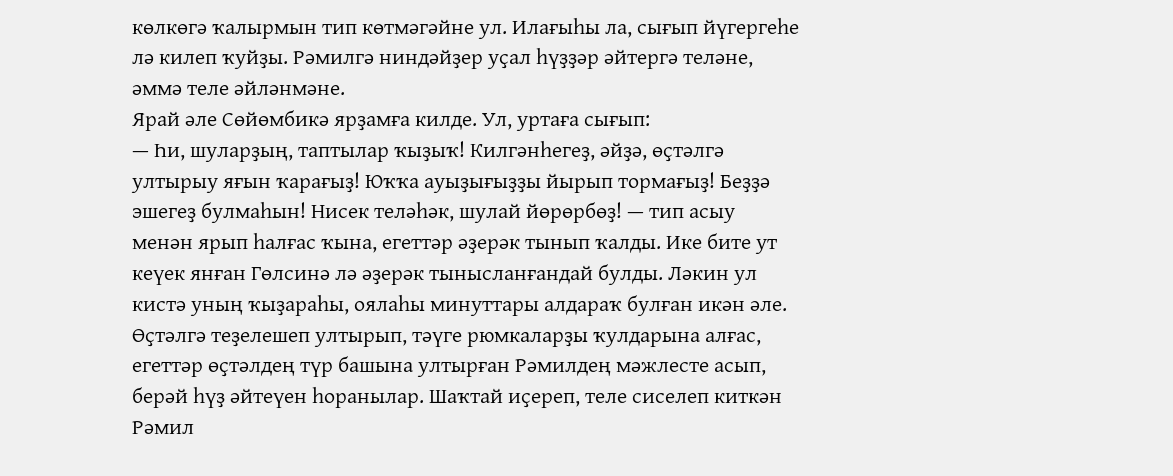көлкөгә ҡалырмын тип көтмәгәйне ул. Илағыһы ла, сығып йүгергеһе лә килеп ҡуйҙы. Рәмилгә ниндәйҙер уҫал һүҙҙәр әйтергә теләне, әммә теле әйләнмәне.
Ярай әле Сөйөмбикә ярҙамға килде. Ул, уртаға сығып:
— Һи, шуларҙың, таптылар ҡыҙыҡ! Килгәнһегеҙ, әйҙә, өҫтәлгә ултырыу яғын ҡарағыҙ! Юҡҡа ауыҙығыҙҙы йырып тормағыҙ! Беҙҙә эшегеҙ булмаһын! Нисек теләһәк, шулай йөрөрбөҙ! — тип асыу менән ярып һалғас ҡына, егеттәр әҙерәк тынып ҡалды. Ике бите ут кеүек янған Гөлсинә лә әҙерәк тынысланғандай булды. Ләкин ул кистә уның ҡыҙараһы, оялаһы минуттары алдараҡ булған икән әле. Өҫтәлгә теҙелешеп ултырып, тәүге рюмкаларҙы ҡулдарына алғас, егеттәр өҫтәлдең түр башына ултырған Рәмилдең мәжлесте асып, берәй һүҙ әйтеүен һоранылар. Шаҡтай иҫереп, теле сиселеп киткән Рәмил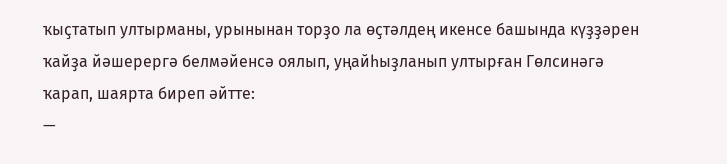ҡыҫтатып ултырманы, урынынан торҙо ла өҫтәлдең икенсе башында күҙҙәрен ҡайҙа йәшерергә белмәйенсә оялып, уңайһыҙланып ултырған Гөлсинәгә ҡарап, шаярта биреп әйтте:
—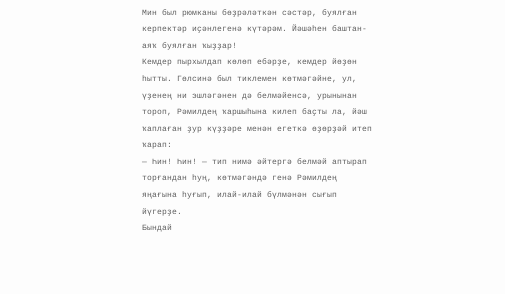Мин был рюмканы бөҙрәләткән сәстәр, буялған керпектәр иҫәнлегенә күтәрәм. Йәшәһен баштан-аяҡ буялған ҡыҙҙар!
Кемдер пырхылдап көлөп ебәрҙе, кемдер йөҙөн һытты. Гөлсинә был тиклемен көтмәгәйне, ул, үҙенең ни эшләгәнен дә белмәйенсә, урынынан тороп, Рәмилдең ҡаршыһына килеп баҫты ла, йәш ҡаплаған ҙур күҙҙәре менән егеткә өҙөрҙәй итеп ҡарап:
— Һин! Һин! — тип нимә әйтергә белмәй аптырап торғандан һуң, көтмәгәндә генә Рәмилдең яңағына һуғып, илай-илай бүлмәнән сығып йүгерҙе.
Бындай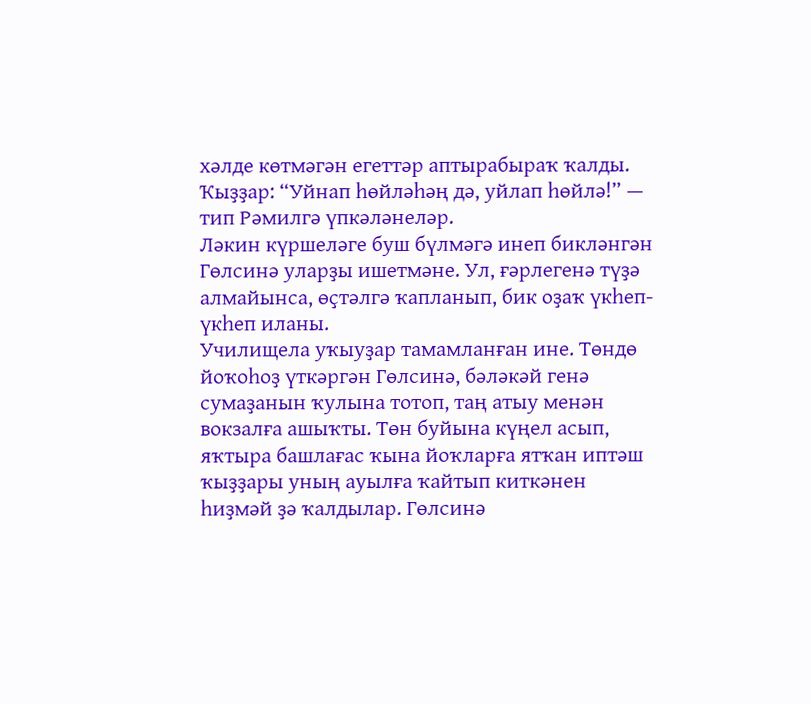хәлде көтмәгән егеттәр аптырабыраҡ ҡалды. Ҡыҙҙар: “Уйнап һөйләһәң дә, уйлап һөйлә!” — тип Рәмилгә үпкәләнеләр.
Ләкин күршеләге буш бүлмәгә инеп бикләнгән Гөлсинә уларҙы ишетмәне. Ул, ғәрлегенә түҙә алмайынса, өҫтәлгә ҡапланып, бик оҙаҡ үкһеп-үкһеп иланы.
Училищела уҡыуҙар тамамланған ине. Төндө йоҡоһоҙ үткәргән Гөлсинә, бәләкәй генә сумаҙанын ҡулына тотоп, таң атыу менән вокзалға ашыҡты. Төн буйына күңел асып, яҡтыра башлағас ҡына йоҡларға ятҡан иптәш ҡыҙҙары уның ауылға ҡайтып киткәнен һиҙмәй ҙә ҡалдылар. Гөлсинә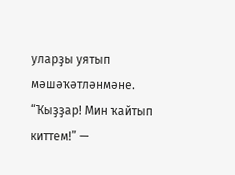уларҙы уятып мәшәҡәтләнмәне. “Ҡыҙҙар! Мин ҡайтып киттем!” —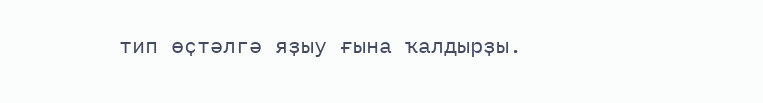тип өҫтәлгә яҙыу ғына ҡалдырҙы.